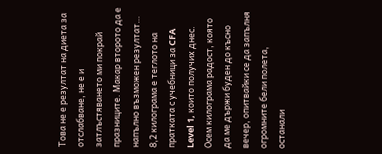Това не е резултат на диета за отслабване, не е и затлъстяването ми покрай празниците. Макар второто да е напълно възможен резултат…
8,2 килограма е теглото на пратката с учебници за CFA Level 1, които получих днес. Осем килограма радост, която да ме държи буден до късно вечер, опитвайки се да запълня огромните бели полета, останали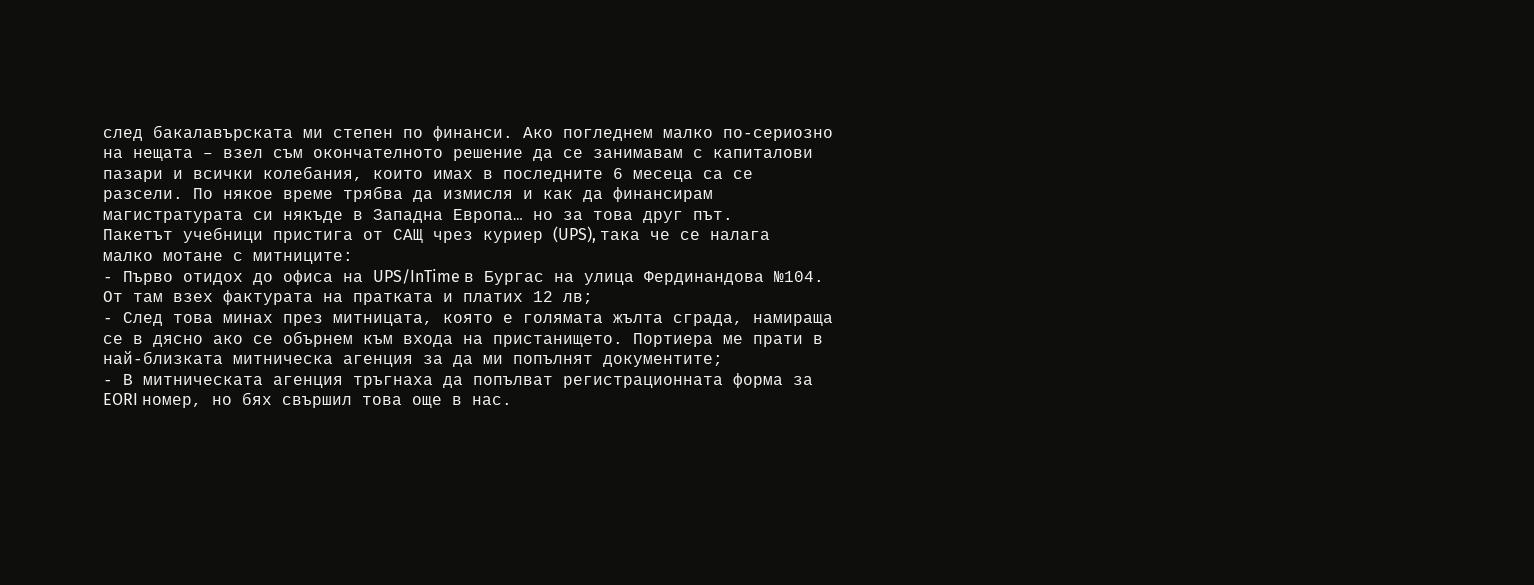след бакалавърската ми степен по финанси. Ако погледнем малко по-сериозно на нещата – взел съм окончателното решение да се занимавам с капиталови пазари и всички колебания, които имах в последните 6 месеца са се разсели. По някое време трябва да измисля и как да финансирам магистратурата си някъде в Западна Европа… но за това друг път.
Пакетът учебници пристига от САЩ чрез куриер (UPS), така че се налага малко мотане с митниците:
- Първо отидох до офиса на UPS/InTime в Бургас на улица Фердинандова №104. От там взех фактурата на пратката и платих 12 лв;
- След това минах през митницата, която е голямата жълта сграда, намираща се в дясно ако се обърнем към входа на пристанището. Портиера ме прати в най-близката митническа агенция за да ми попълнят документите;
- В митническата агенция тръгнаха да попълват регистрационната форма за EORI номер, но бях свършил това още в нас.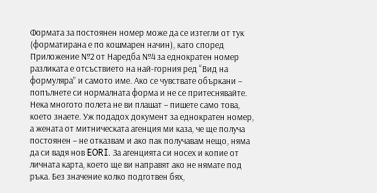Формата за постоянен номер може да се изтегли от тук (форматирана е по кошмарен начин), като според Приложение №2 от Наредба №4 за еднократен номер разликата е отсъствието на най-горния ред “Вид на формуляра” и самото име. Ако се чувствате объркани – попълнете си нормалната форма и не се притеснявайте. Нека многото полета не ви плашат – пишете само това, което знаете. Уж подадох документ за еднократен номер, а жената от митническата агенция ми каза, че ще получа постоянен – не отказвам и ако пак получавам нещо, няма да си вадя нов EORI. За агенцията си носех и копие от личната карта, което ще ви направят ако не нямате под ръка. Без значение колко подготвен бях,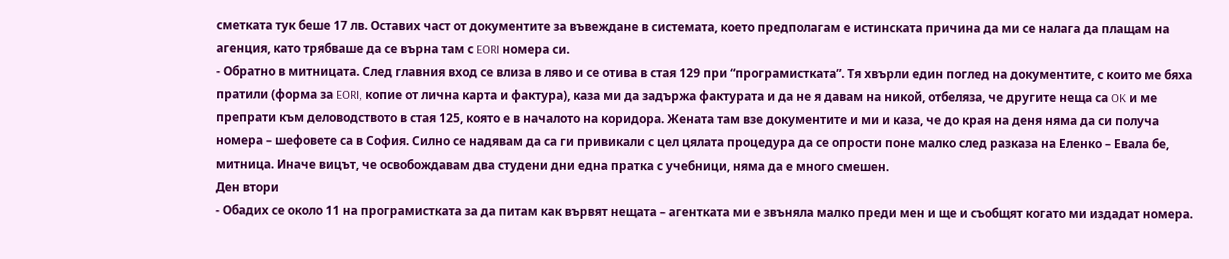сметката тук беше 17 лв. Оставих част от документите за въвеждане в системата, което предполагам е истинската причина да ми се налага да плащам на агенция, като трябваше да се върна там с EORI номера си.
- Обратно в митницата. След главния вход се влиза в ляво и се отива в стая 129 при “програмистката”. Тя хвърли един поглед на документите, с които ме бяха пратили (форма за EORI, копие от лична карта и фактура), каза ми да задържа фактурата и да не я давам на никой, отбеляза, че другите неща са OK и ме препрати към деловодството в стая 125, която е в началото на коридора. Жената там взе документите и ми и каза, че до края на деня няма да си получа номера – шефовете са в София. Силно се надявам да са ги привикали с цел цялата процедура да се опрости поне малко след разказа на Еленко – Евала бе, митница. Иначе вицът, че освобождавам два студени дни една пратка с учебници, няма да е много смешен.
Ден втори
- Обадих се около 11 на програмистката за да питам как вървят нещата – агентката ми е звъняла малко преди мен и ще и съобщят когато ми издадат номера.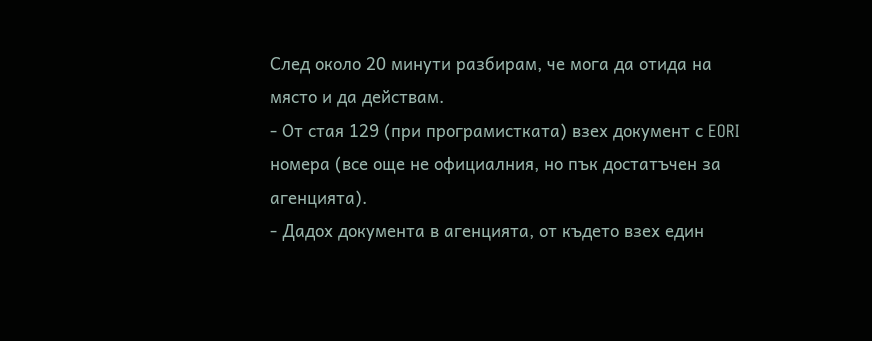След около 20 минути разбирам, че мога да отида на място и да действам.
- От стая 129 (при програмистката) взех документ с EORI номера (все още не официалния, но пък достатъчен за агенцията).
- Дадох документа в агенцията, от където взех един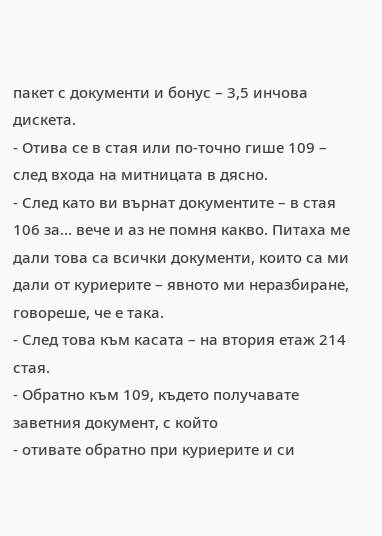пакет с документи и бонус – 3,5 инчова дискета.
- Отива се в стая или по-точно гише 109 – след входа на митницата в дясно.
- След като ви върнат документите – в стая 106 за… вече и аз не помня какво. Питаха ме дали това са всички документи, които са ми дали от куриерите – явното ми неразбиране, говореше, че е така.
- След това към касата – на втория етаж 214 стая.
- Обратно към 109, където получавате заветния документ, с който
- отивате обратно при куриерите и си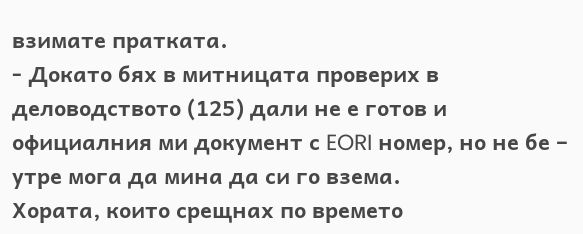взимате пратката.
- Докато бях в митницата проверих в деловодството (125) дали не е готов и официалния ми документ с EORI номер, но не бе – утре мога да мина да си го взема.
Хората, които срещнах по времето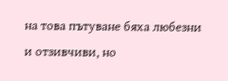на това пътуване бяха любезни и отзивчиви, но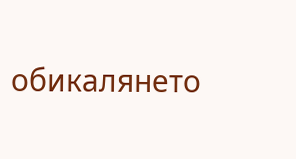обикалянето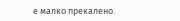е малко прекалено.